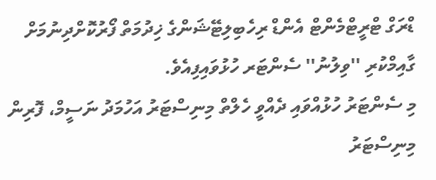ޑްރަގް ޓްރީޓްމެންޓް އެންޑް ރިހެބިލިޓޭޝަންގެ ޚިދުމަތް ފޯރުކޮށްދިނުމަށް ގާއިމްކުރި ''ވިލުނު'' ސެންޓަރ ހުޅުވައިފިއެވެ.
މި ސެންޓަރު ހުޅުއްވައި ދެއްވީ ހެލްތް މިނިސްޓަރު އަހުމަދު ނަސީމް، ފޮރިން މިނިސްޓަރު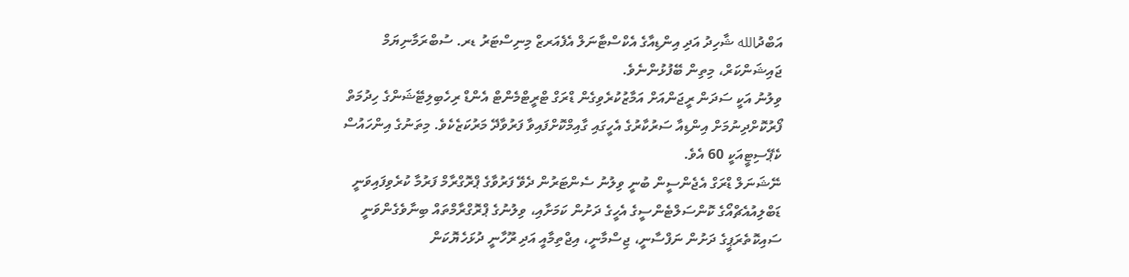އަބްދުالله ޝާހިދު އަދި އިންޑިއާގެ އެކްސްޓާނަލް އެފެއަރޒް މިނިސްޓަރު ޑރ. ސުބްރަމާނިޔަމް ޖައިޝަންކަރް، މިތިން ބޭފުޅުންނެވެ.
ވިލުނު އަކީ ސަދަން ރީޖަންއަށް އަމާޒުކުރެވިގެން ޑްރަގް ޓްރީޓްމެންޓް އެންޑް ރިހެބިލިޓޭޝަންގެ ހިދުމަތް ފޯރުކޮށްދިނުމަށް އިންޑިއާ ސަރުކާރުގެ އެހީގައި ގާއިމްކޮށްފައިވާ ފަރުވާދޭ މަރުކަޒެކެވެ. މިތަނުގެ އިންހައުސް ކެޕޭސިޓީއަކީ 60 އެވެ.
ނޭޝަނަލް ޑްރަގް އެޖެންސީން ބުނީ ވިލުނު ސެންޓަރުން ދެވޭ ފަރުވާގެ ޕްރޮގްރާމް ފަރުމާ ކުރެވިފައިވަނީ ޑަބްލިއުއެޗްއޯގެ ކޮންސަލްޓެންސީގެ އެހީގެ ދަށުން ކަމަށާއި، ވިލުނުގެ ޕްރޮގްރާމްތައް ބިނާވެގެންވަނީ ސައިކޮތެރަޕީގެ ދަށުން ނަފްސާނީ، ޖިސްމާނީ، އިޖްތިމާއީ އަދި ރޫހާނީ ދުޅަހެޔޮކަން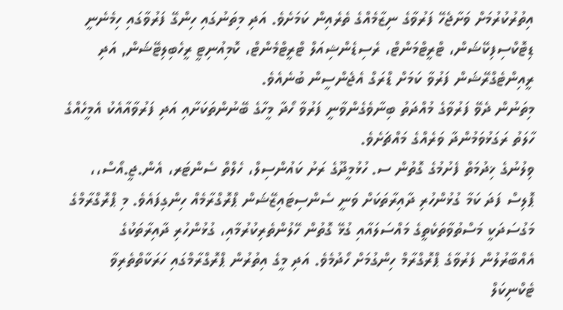އިތުރުކުރުމަށް ވަށާޖެހޭ ފަރުވާގެ ނިޒާމެއްގެ ތެރެއިން ކަމަށެވެ. އަދި މިތަނުގައި ހިންގޭ ފަރުވާގައި ހިމެނެނީ ޑިޓޮކްސިފިކޭޝަން، ޓްރީޓްމަންޓް، ރެސިޑެންޝިއަލް ޓްރީޓްމެންޓް، ކޮމިއުނިޓީ ރީހެބިލިޓޭޝަން, އަދި ރީއިންޓެގްރޭޝަން ފަރުވާ ކަމަށް ޑްރަގް އެޖެންސީން ބުނެއެވެ.
މިތަނުން ދެވޭ ފަރުވާގެ މުއްދަތު ބިނާވެގެންވާނީ ފަރުވާ ހޯދާ މީހާގެ ބޭނުންތަކަށާއި އަދި ފަރުވާއާއެކު އެމީހެއްގެ ހާލަތު ރަގަޅުވަމުންދާ ވަރެއްގެ މައްޗަށެވެ.
ވިލުނުގެ ޚިދުމަތް ފެށުމުގެ ގޮތުން ސ. ހުޅުމީދޫގެ ރަށު ކައުންސިލް، ހެލްތް ސެންޓަރ، އެން.ޖީ.އޯސް،، ޕޮލިސް ފަދަ ކަމާ ގުޅުންހުރި ދާއިރާތަކަށް ވަނީ ސެންސިޓައިޒޭޝަން ޕްރޮގްރާމެއް ހިންގިފައެވެ. މި ޕްރޮގްރާމްގެ މަގުސަދަކީ މަސްތުވާތަކެތީގެ މައްސަލައާއި ގުޅޭ ގޮތުން ހޭލުންތެރިކުރުމާއި، ގުޅުންހުރި ދާއިރާތަކުގެ އެއްބާރުލުން ފަރުވާގެ ޕްރޮގްރާމް ހިންގުމަށް ހޯދުމެވެ. އަދި މީގެ އިތުރުން ޕްރޮގްރާމްގައި ހަރަކާތްތެރިވާ ޓެކްނިކަލް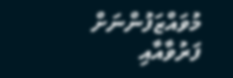މުވައްޒަފުންނަށް ފަރުވާއާއި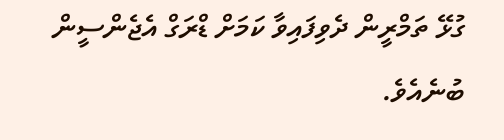ގުޅޭ ތަމްރީން ދެވިފައިވާ ކަމަށް ޑްރަގް އެޖެންސީން ބުނެއެވެ.